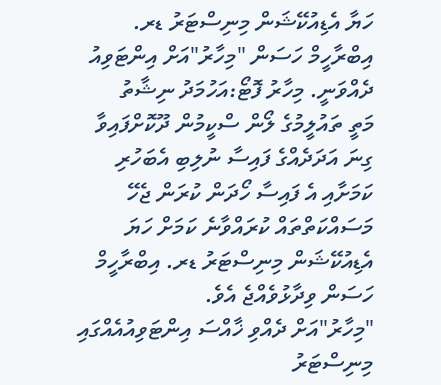ހަޔާ އެޑިއުކޭޝަން މިނިސްޓަރު ޑރ. އިބްރާހީމް ހަސަން "މިހާރު"އަށް އިންޓަވިއު ދެއްވަނީ. މިހާރު ފޮޓޯ:އަހުމަދު ނިޝާތު
މަތީ ތައުލީމުގެ ލޯން ސްކީމުން ދޫކޮށްފައިވާ ގިނަ އަދަދެއްގެ ފައިސާ ނުލިބި އެބަހުރި ކަމަށާއި އެ ފައިސާ ހޯދަން ކުރަން ޖެހޭ މަސައްކަތްތައް ކުރައްވާނެ ކަމަށް ހަޔަ އެޑިއުކޭޝަން މިނިސްޓަރު ޑރ. އިބްރާހީމް ހަސަން ވިދާޅުވެއްޖެ އެވެ.
"މިހާރު"އަށް ދެއްވި ޚާއްސަ އިންޓަވިއުއެއްގައި މިނިސްޓަރު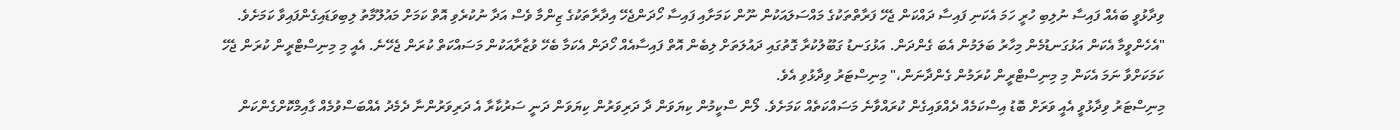ވިދާޅުވީ ބައެއް ފައިސާ ނުލިބި ހުރީ ހަމަ އެކަނި ފައިސާ ދައްކަން ޖެހޭ ފަރާތްތަކުގެ މައްސަލައަކުން ނޫން ކަމަށާއި ފައިސާ ހޯދަންޖެހޭ އިދާރާތަކުގެ ޒިންމާ ވެސް އަދާ ނުކުރެވި އޮތް ކަމަށް މައުލޫމާތު ލިބިވަޑައިގެންފައިވާ ކަމަށެވެ.
"އެހެންވީމާ އެކަން އަޅުގަނޑުމެން މިހާރު ބަލަމުން އެބަ ގެންދަން. އަޅުގަނޑު ގަބޫލުކުރާ ގޮތުގައި ދައުލަތަށް ލިބެން އޮތް ފައިސާއެއް ހޯދަން އެކަމާ ބެހޭ ވުޒާރާއަކުން މަސައްކަތް ކުރަން ޖެހޭނެ. އެއީ މި މިނިސްޓްރީން ކުރަން ޖެހޭ ކަމަކަށްވާ ނަމަ އެކަން މި މިނިސްޓްރީން ކުރަމުން ގެންދާނަން،" މިނިސްޓަރު ވިދާޅުވި އެވެ.
މިނިސްޓަރު ވިދާޅުވީ އެއީ ވަރަށް ބޮޑު އިސްކަމެއް ދެއްވައިގެން ކުރައްވާނެ މަސައްކަތެއް ކަމަށެވެ. ލޯން ސްކީމުން ކިޔަވަން ދާ ދަރިވަރުން ކިޔަވަން ދަނީ ސަރުކާރާ އެ ދަރިވަރުންނާ ދެމެދު އެއްބަސްވުމެއް ގާއިމްކޮށްގެންކަން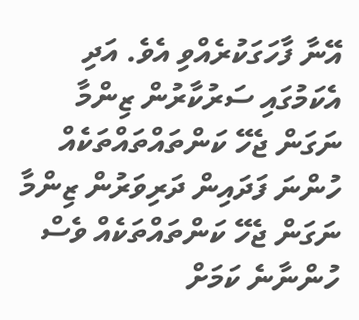އޭނާ ފާހަގަކުރެއްވި އެވެ. އަދި އެކަމުގައި ސަރުކާރުން ޒިންމާ ނަގަން ޖެހޭ ކަންތައްތައްތަކެއް ހުންނަ ފަދައިން ދަރިވަރުން ޒިންމާ ނަގަން ޖެހޭ ކަންތައްތަކެއް ވެސް ހުންނާނެ ކަމަށް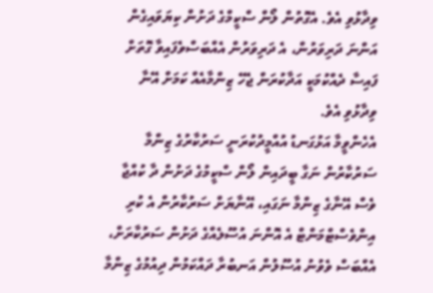ވިދާޅުވި އެވެ. އެގޮތުން ލޯން ސްކީމްގެ ދަށުން ކިޔަވައިގެން އަންނަ ދަރިވަރުން، އެ ދަރިވަރުން އެއްބަސްވެފައިވާ ގޮތަށް ފައިސާ ދެއްކުމަކީ އަދާކުރަން ޖެހޭ ޒިންމާއެއް ކަމަށް އޭނާ ވިދާޅުވި އެވެ.
އެހެންވީމާ އަޅުގަނޑު އުއްމީދުކުރަނީ ސަރުކާރުގެ ޒިންމާ ސަރުކާރުން ނަގާ ބީދައިން ލޯން ސްކީމުގެ ދަށުން ދާ ކުއްޖާ ވެސް އޭނާގެ ޒިންމާ ނަގައި، އޭނާޔަށް ސަރުކާރުން އެ ކުރި އިންވެސްޓްމަންޓް އެ އޮންނަ އުސޫލެއްގެ ދަށުން ސަރުކާރަށް، އެއްބަސް ވެވުނު އުސޫލުން އަނބުރާ ދައްކަމުން ދިއުމުގެ ޒިންމާ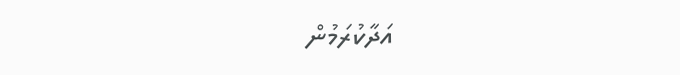އަދާކުރަމުން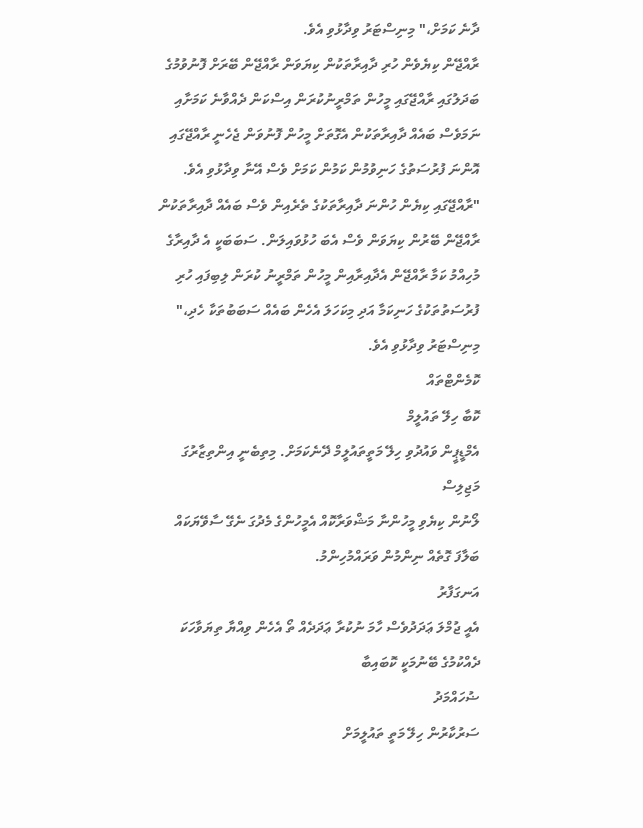ދާނެ ކަމަށް،" މިނިސްޓަރު ވިދާޅުވި އެވެ.
ރާއްޖޭން ކިޔެވެން ހުރި ދާއިރާތަކުން ކިޔަވަން ރާއްޖޭން ބޭރަށް ފޮނުވުމުގެ ބަދަލުގައި ރާއްޖޭގައި މީހުން ތަމްރީނުކުރަން އިސްކަން ދެއްވާނެ ކަމަށާއި ނަމަވެސް ބައެއް ދާއިރާތަކުން އެގޮތަށް މީހުން ފޮނުވަން ޖެހެނީ ރާއްޖޭގައި އޮންނަ ފުރުސަތުގެ ހަނިވުމުން ކަމުން ކަމަށް ވެސް އޭނާ ވިދާޅުވި އެވެ.
"ރާއްޖޭގައި ކިޔެން ހުންނަ ދާއިރާތަކުގެ ތެރެއިން ވެސް ބައެއް ދާއިރާތަކުން ރާއްޖޭން ބޭރުން ކިޔަވަން ވެސް އެބަ ހުޅުވައިލަން. ސަބަބަކީ އެ ދާއިރާގެ މުހިއްމު ކަމާ ރާއްޖޭން އެދާއިރާއިން މީހުން ތަމްރީނު ކުރަން ލިބިފައި ހުރި ފުރުސަތުތަކުގެ ހަނިކަމާ އަދި މިކަހަލަ އެހެން ބައެއް ސަބަބުތަކާ ހެދި،" މިނިސްޓަރު ވިދާޅުވި އެވެ.
ކޮމެންޓްތައް
ކޮބާ ހިލޭ ތައުލީމް
އެމްޑީޕީން ވައުދުވި ހިލޭ މަތީތައުލީމް ދޭނެކަމަށް. މިތިބެނީ އިންތިޒާރުގަ
މަޖިލިސް
ލޯނުން ކިޔެވި މީހުންނާ މަޝްވަރާކޮއް އެމީހުންގެ މެދުގަ ނެގޭ ސާވޭޔަކައް ބަލާފަ ގޮތެއް ނިންމުން ވަރައްމުހިންމު.
އަނގަފާރު
އެއީ ޖުމްލަ ޢަދަދުވެސް ހާމަ ނުކުރާ ޢަދަދެއް ތޯ އެހެން ވިއްޔާ ތިޔަވާހަކަ ދެއްކުމުގެ ބޭނުމަކީ ކޮބައިބާ
ޟުހައްމަދު
ސަރުކާރުން ހިލޭ މަތީ ތައުލީމަށް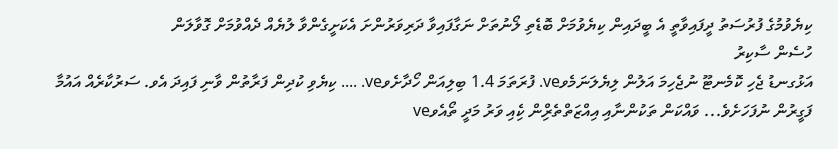ކިޔެވުމުގެ ފުރުސަތު ދީފައިވާތީ އެ ބީދައިން ކިޔެވުމަށް ބޮޑެތި ލޯނުތަށް ނަގާފައިވާ ދަރިވަރުންށަ އެކަށީގެންވާ ލުޔެއް ދެއްވުމަށް ގޮވާލަން
ހުސެން ސާކިރު
އަޅުގނޑު ޖެހި ކޮމެނޓޫ ނުޖެހިމަ އަލުން ލިޔެލަނަމެވve. ފުރަތަމަ 1.4 ބިލިއަން ހޯދާށެވve. .... ކިޔެވި ކުދިން ފަރާތުން ވާނި ފައިދަ އެވ. ސަރުކާރެއް އައުމާ ފަގީރުން ނުފަހަށެވެ... ވައްކަން ތަކުންނާއި އިއްޒަތްތެރިްން ކެިއި ވަރު މަދީ ތޯއެވve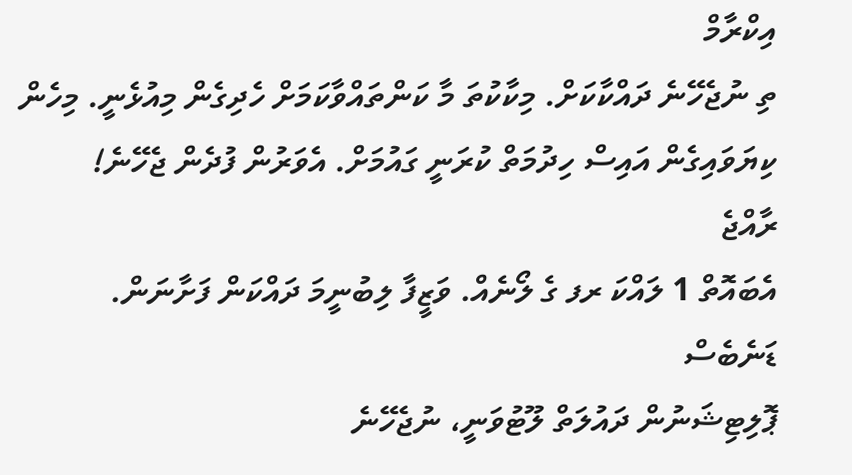އިކްރާމް
ތި ނުޖެހޭނެ ދައްކާކަށް. މިކާކުތަ މާ ކަންތައްވާކަމަށް ހެދިގެން މިއުޅެނީ. މިހެން ކިޔަވައިގެން އައިސް ހިދުމަތް ކުރަނީ ގައުމަށް. އެވަރުން ފުދެން ޖެހޭނެ!
ރާއްޖެ
އެބައޮތް 1 ލައްކަ ރފ ގެ ލޯނެއް. ވަޒީފާ ލިބުނީމަ ދައްކަން ފަށާނަން.
ޑަނެބެސް
ޕޮލިޓިޝަނުން ދައުލަތް ލޫޓުވަނީ، ނުޖެހޭނެ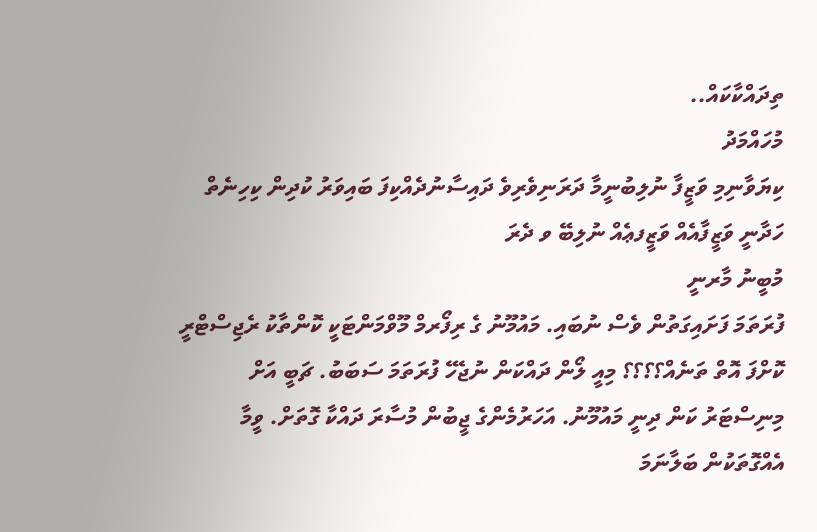ތިދައްކާކައް..
މުހައްމަދު
ކިޔަވާނިމި ވަޒީފާ ނުލިބުނީމާ ދަރަނިވެރިވެ ދައިސާނުދެއްކިފަ ބައިވަރު ކުދިން ކިހިނެތް ހަދާނީ ވަޒީފާއެއް ވަޒީފޢެއް ނުލިބޭ ވ ދެރަ
މުބީނު މާރނީ
ފުރަތަމަ ފަށައިގަތުން ވެސް ނުބައި. މައުމޫނު ގެ ރިފޯރމް މޫވްމަންޓަކީ ކޮންތާކު ރެޖިސްޓްރީ ކޮށްފަ އޮތް ތަނެއް؟؟؟؟ މިއީ ލޯން ދައްކަން ނުޖެހޭ ފުރަތަމަ ސަބަބު. ޗަބީ އަށް މިނިސްޓަރު ކަން ދިނީ މައުމޫނު. އަހަރުމެންގެ ޖީބުން މުސާރަ ދައްކާ ގޮތަށް. ވީމާ އެއްގޮތަކުން ބަލާނަމަ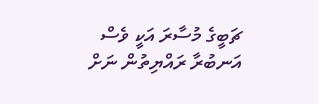ޗަބީގެ މުސާރަ އަކީ ވެސް އަނބުރާ ރައްޔިތުން ނަށް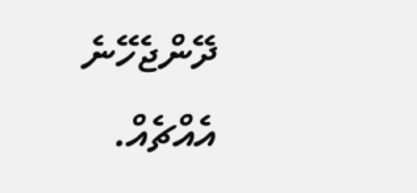ދޭންޖެހޭނެ އެއްޗެއް.